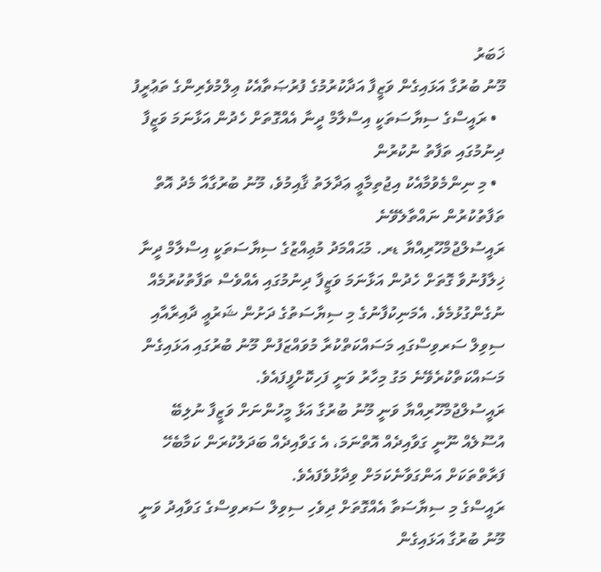ޚަބަރު
މޫނު ބުރުގާ އަޅައިގެން ވަޒީފާ އަދާކުރުމުގެ ފުރުޞަތާއެކު ޢިލްމުވެރިންގެ ތަޢުރީފު
  • ރައީސްގެ ސިޔާސަތަކީ އިސްލާމް ދީނާ އެއްގޮތަށް ހެދުން އަޅާނަމަ ވަޒީފާ ދިނުމުގައި ތަފާތު ނުކުރުން
  • މި ނިންމެވުމާއެކު އިޖުތިމާޢީ ޢަދާލަތު ޤާއިމުވެ، މޫނު ބުރުގާއާ މެދު އޮތް ތަފާތުކުރުން ނައްތާލެވޭނެ
ރައީސުލްޖުމްހޫރިއްޔާ ޑރ. މުޙައްމަދު މުޢިއްޒުގެ ސިޔާސަތަކީ އިސްލާމް ދީނާ ޚިލާފުނުވާ ގޮތަށް ހެދުން އަޅާނަމަ ވަޒީފާ ދިނުމުގައި އެއްވެސް ތަފާތުކުރުމެއް ނުގެންގުޅުމެވެ. އެމަނިކުފާނުގެ މި ސިޔާސަތުގެ ދަށުން ޝަރުޢީ ދާއިރާއާއި ސިވިލް ސަރވިސްގައި މަސައްކަތްކުރާ މުވައްޒަފުން މޫނު ބުރުގައި އަޅައިގެން މަސައްކަތްކުރެވޭނެ މަގު މިހާރު ވަނީ ފަހިކޮށްފީފައެވެ.
ރައީސުލްޖުމްހޫރިއްޔާ ވަނީ މޫނު ބުރުގާ އަޅާ މީހުންނަށް ވަޒީފާ ނުލިބޭ އުސޫލެއް ނޫނީ ގަވާއިދެއް އޮތްނަމަ، އެ ގަވާއިދެއް ބަދަލުކުރަން ކަމާބެހޭ ފަރާތްތަކަށް އަންގަވާނެކަމަށް ވިދާޅުވެފައެވެ.
ރައީސްގެ މި ސިޔާސަތާ އެއްގޮތަށް ދިވެހި ސިވިލް ސަރވިސްގެ ގަވާއިދު ވަނީ މޫނު ބުރުގާ އަޅައިގެން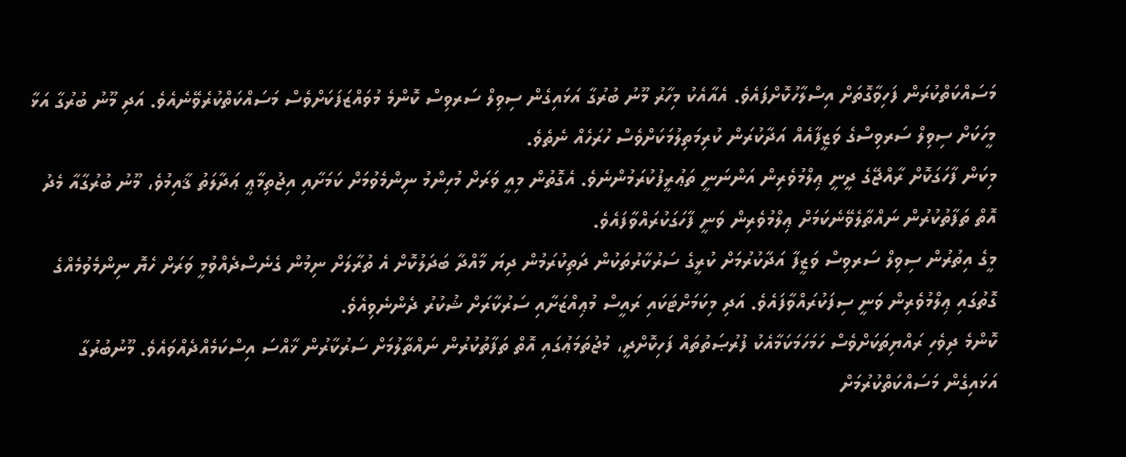މަސައްކަތްކުރަން ފަހިވާގޮތަށް އިސްލާހުކޮށްފައެވެ. އެއާއެކު މިހާރު މޫނު ބުރުގާ އަޅައިގެން ސިވިލް ސަރވިސް ކޮންމެ މުވައްޒަފަކަށްވެސް މަސައްކަތްކުރެވޭނެއެވެ. އަދި މޫނު ބުރުގާ އަޅާ މީހަކަށް ސިވިލް ސަރވިސްގެ ވަޒީފާއެއް އަދާކުރަން ކުރިމަތިލުމަކަށްވެސް ހުރަހެއް ނެތެވެ.
މިކަން ފާހަގަކޮށް ރާއްޖޭގެ ދީނީ ޢިލްމުވެރިން އަންނަނީ ތަޢުރީފުކުރަމުންނެވެ. އެގޮތުން މިއީ ވަރަށް މުހިންމު ނިންމެވުމަށް ކަމަށާއި އިޖުތިމާޢީ ޢަދާލަތު ޤާއިމުވެ، މޫނު ބުރުގާއާ މެދު އޮތް ތަފާތުކުރުން ނައްތާލެވޭނެކަމަށް ޢިލްމުވެރިން ވަނީ ފާހަގަކުރައްވާފައެވެ.
މީގެ އިތުރުން ސިވިލް ސަރވިސް ވަޒީފާ އަދާކުރުމަށް ކުރީގެ ސަރުކާރުތަކުން ދަތިކުރަމުން ދިޔަ މާއްދާ ބަދަލުކޮށް އެ ތުރާލަށް ނިމުން ގެނެސްދެއްވުމީ ވަރަށް ހެޔޮ ނިންމެވުމެއްގެ ގޮތުގައި ޢިލްމުވެރިން ވަނީ ސިފަކުރައްވާފައެވެ. އަދި މިކަމަށްޓަކައި ރައީސް މުޢިއްޒަށާއި ސަރުކާރަށް ޝުކުރު ދެންނެވިއެވެ.
ކޮންމެ ދިވެހި ރައްޔިތަކަށްވެސް ހަމަހަމަކަމާއެކު ފުރުޞަތުތައް ފަހިކޮށްދީ، މުޖުތަމަޢުގައި އޮތް ތަފާތުކުރުން ނައްތާލުމަށް ސަރުކާރުން ޚާއްސަ އިސްކަމެއްދެއްވައެވެ. މޫނުބުރުގާ އަޅައިގެން މަސައްކަތްކުރުމަށް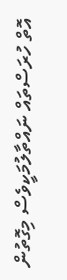އޮތް ހުރަސްތައް ނައްތާލުމަކީވެސް މިގޮތުން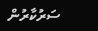ސަރުކާރުން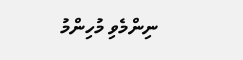ނިންމެވި މުހިންމު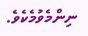ނިންމެވުމެކެވެ.